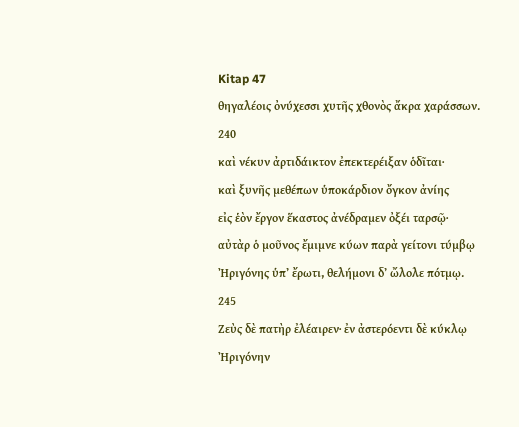Kitap 47
θηγαλέοις ὀνύχεσσι χυτῆς χθονὸς ἄκρα χαράσσων.
240
καὶ νέκυν ἀρτιδάικτον ἐπεκτερέιξαν ὁδῖται·
καὶ ξυνῆς μεθέπων ὑποκάρδιον ὄγκον ἀνίης
εἰς ἑὸν ἔργον ἕκαστος ἀνέδραμεν ὀξέι ταρσῷ·
αὐτὰρ ὁ μοῦνος ἔμιμνε κύων παρὰ γείτονι τύμβῳ
Ἠριγόνης ὑπʼ ἔρωτι, θελήμονι δʼ ὤλολε πότμῳ.
245
Ζεὺς δὲ πατὴρ ἐλέαιρεν· ἐν ἀστερόεντι δὲ κύκλῳ
Ἠριγόνην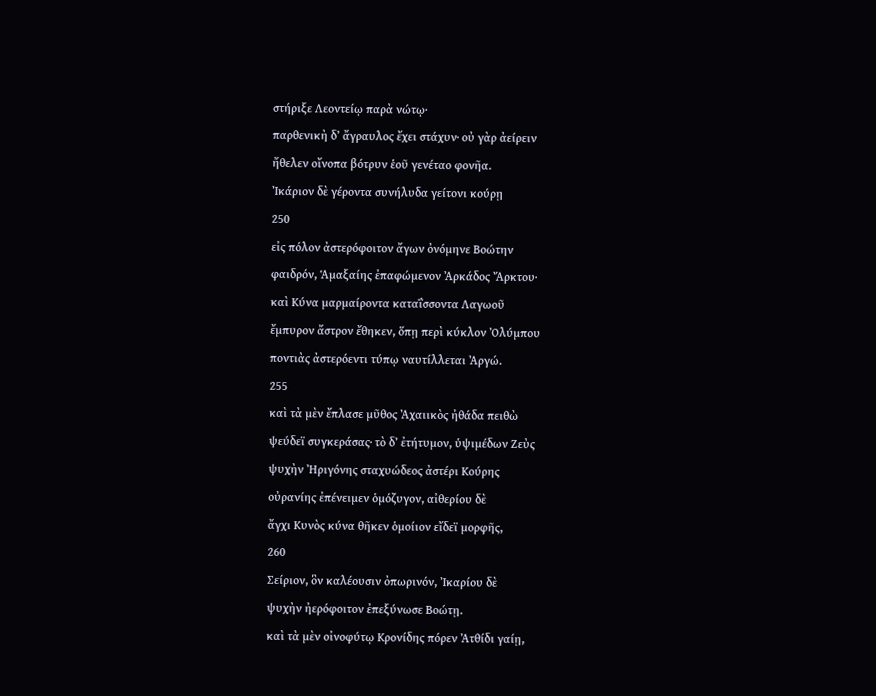στήριξε Λεοντείῳ παρὰ νώτῳ·
παρθενικὴ δʼ ἄγραυλος ἔχει στάχυν· οὐ γὰρ ἀείρειν
ἤθελεν οἴνοπα βότρυν ἑοῦ γενέταο φονῆα.
Ἰκάριον δὲ γέροντα συνήλυδα γείτονι κούρῃ
250
εἰς πόλον ἀστερόφοιτον ἄγων ὀνόμηνε Βοώτην
φαιδρόν, Ἁμαξαίης ἐπαφώμενον Ἀρκάδος Ἄρκτου·
καὶ Κύνα μαρμαίροντα καταΐσσοντα Λαγωοῦ
ἔμπυρον ἄστρον ἔθηκεν, ὅπῃ περὶ κύκλον Ὀλύμπου
ποντιὰς ἀστερόεντι τύπῳ ναυτίλλεται Ἀργώ.
255
καὶ τὰ μὲν ἔπλασε μῦθος Ἀχαιικὸς ἠθάδα πειθὼ
ψεύδεϊ συγκεράσας· τὸ δʼ ἐτήτυμον, ὑψιμέδων Ζεὺς
ψυχὴν Ἠριγόνης σταχυώδεος ἀστέρι Κούρης
οὐρανίης ἐπένειμεν ὁμόζυγον, αἰθερίου δὲ
ἄγχι Κυνὸς κύνα θῆκεν ὁμοίιον εἴδεϊ μορφῆς,
260
Σείριον, ὃν καλέουσιν ὀπωρινόν, Ἰκαρίου δὲ
ψυχὴν ἠερόφοιτον ἐπεξύνωσε Βοώτῃ.
καὶ τὰ μὲν οἰνοφύτῳ Κρονίδης πόρεν Ἀτθίδι γαίῃ,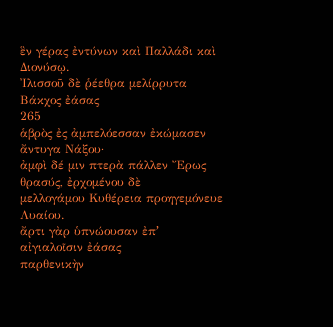ἓν γέρας ἐντύνων καὶ Παλλάδι καὶ Διονύσῳ.
Ἰλισσοῦ δὲ ῥέεθρα μελίρρυτα Βάκχος ἐάσας
265
ἁβρὸς ἐς ἀμπελόεσσαν ἐκώμασεν ἄντυγα Νάξου·
ἀμφὶ δέ μιν πτερὰ πάλλεν Ἔρως θρασύς, ἐρχομένου δὲ
μελλογάμου Κυθέρεια προηγεμόνευε Λυαίου.
ἄρτι γὰρ ὑπνώουσαν ἐπʼ αἰγιαλοῖσιν ἐάσας
παρθενικὴν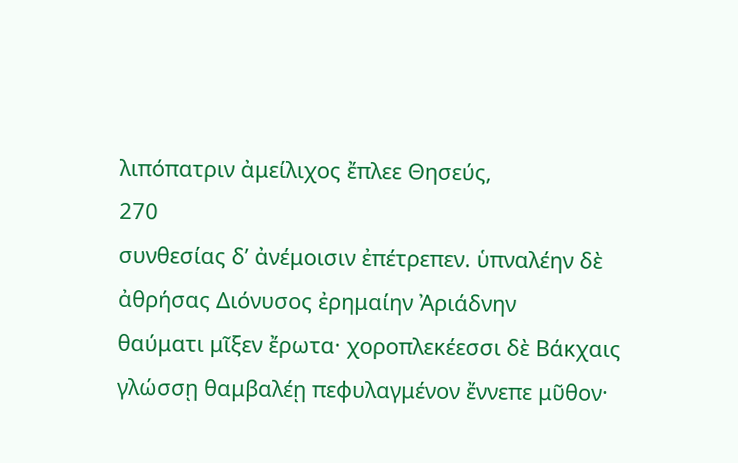λιπόπατριν ἀμείλιχος ἔπλεε Θησεύς,
270
συνθεσίας δʼ ἀνέμοισιν ἐπέτρεπεν. ὑπναλέην δὲ
ἀθρήσας Διόνυσος ἐρημαίην Ἀριάδνην
θαύματι μῖξεν ἔρωτα· χοροπλεκέεσσι δὲ Βάκχαις
γλώσσῃ θαμβαλέῃ πεφυλαγμένον ἔννεπε μῦθον·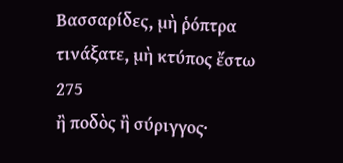Βασσαρίδες, μὴ ῥόπτρα τινάξατε, μὴ κτύπος ἔστω
275
ἢ ποδὸς ἢ σύριγγος·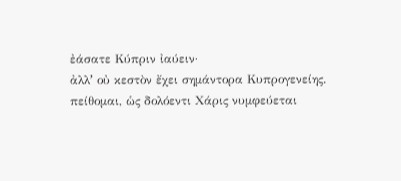ἐάσατε Κύπριν ἰαύειν·
ἀλλʼ οὐ κεστὸν ἔχει σημάντορα Κυπρογενείης.
πείθομαι, ὡς δολόεντι Χάρις νυμφεύεται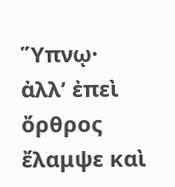Ὕπνῳ·
ἀλλʼ ἐπεὶ ὄρθρος ἔλαμψε καὶ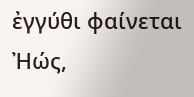ἐγγύθι φαίνεται Ἠώς,